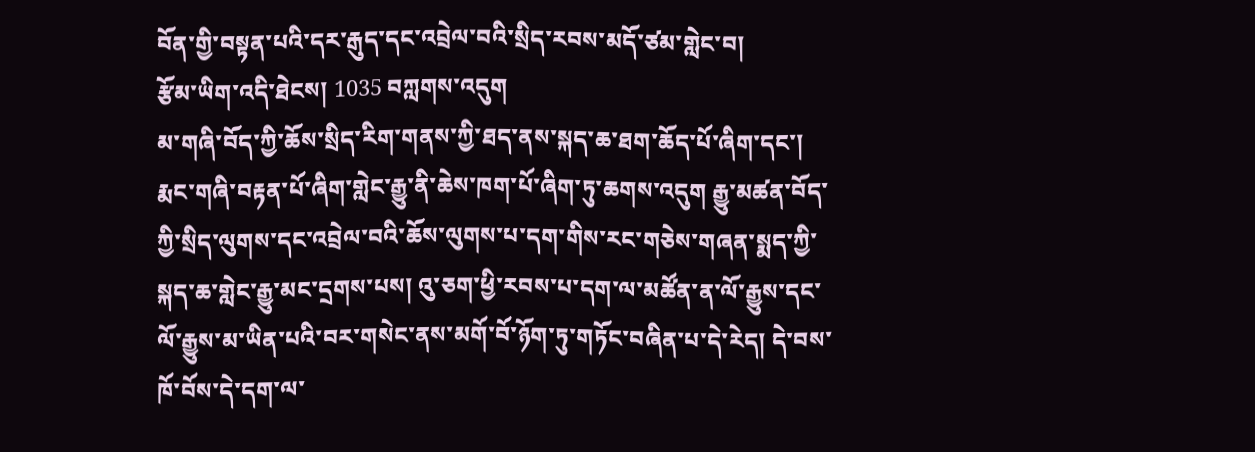བོན་གྱི་བསྟན་པའི་དར་རྒུད་དང་འབྲེལ་བའི་སྲིད་རབས་མདོ་ཙམ་གླེང་བ།
རྩོམ་ཡིག་འདི་ཐེངས། 1035 བཀླགས་འདུག
མ་གཞི་བོད་ཀྱི་ཆོས་སྲིད་རིག་གནས་ཀྱི་ཐད་ནས་སྐད་ཆ་ཐག་ཆོད་པོ་ཞིག་དང་། རྨང་གཞི་བརྟན་པོ་ཞིག་གླེང་རྒྱུ་ནི་ཆེས་ཁག་པོ་ཞིག་ཏུ་ཆགས་འདུག རྒྱུ་མཚན་བོད་ཀྱི་སྲིད་ལུགས་དང་འབྲེལ་བའི་ཆོས་ལུགས་པ་དག་གིས་རང་གཅེས་གཞན་སྨད་ཀྱི་སྐད་ཆ་གླེང་རྒྱུ་མང་དྲགས་པས། འུ་ཅག་ཕྱི་རབས་པ་དག་ལ་མཚོན་ན་ལོ་རྒྱུས་དང་ལོ་རྒྱུས་མ་ཡིན་པའི་བར་གསེང་ནས་མགོ་བོ་ཉོག་ཏུ་གཏོང་བཞིན་པ་དེ་རེད། དེ་བས་ཁོ་བོས་དེ་དག་ལ་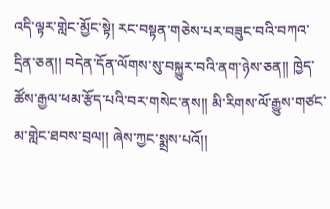འདི་ལྟར་གླེང་མྱོང་སྟེ། རང་བསྟན་གཅེས་པར་བཟུང་བའི་བཀའ་དྲིན་ཅན།། བདེན་དོན་ལོགས་སུ་བསྐྱུར་བའི་ནག་ཉེས་ཅན།། ཁྱེད་ཚོས་རྒྱལ་ཕམ་རྩོད་པའི་བར་གསེང་ནས།། མི་རིགས་ལོ་རྒྱུས་གཙང་མ་གླེང་ཐབས་བྲལ།། ཞེས་ཀྱང་སྨྲས་པའོ།།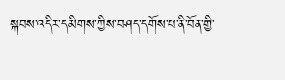སྐབས་འདིར་དམིགས་ཀྱིས་བཤད་དགོས་པ་ནི་བོན་གྱི་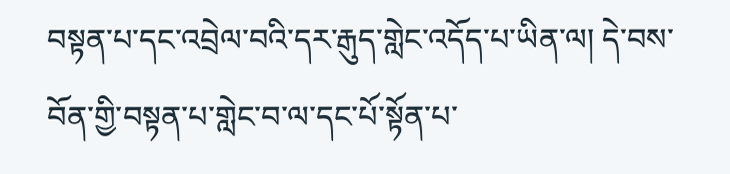བསྟན་པ་དང་འབྲེལ་བའི་དར་རྒུད་གླེང་འདོད་པ་ཡིན་ལ། དེ་བས་བོན་གྱི་བསྟན་པ་གླེང་བ་ལ་དང་པོ་སྟོན་པ་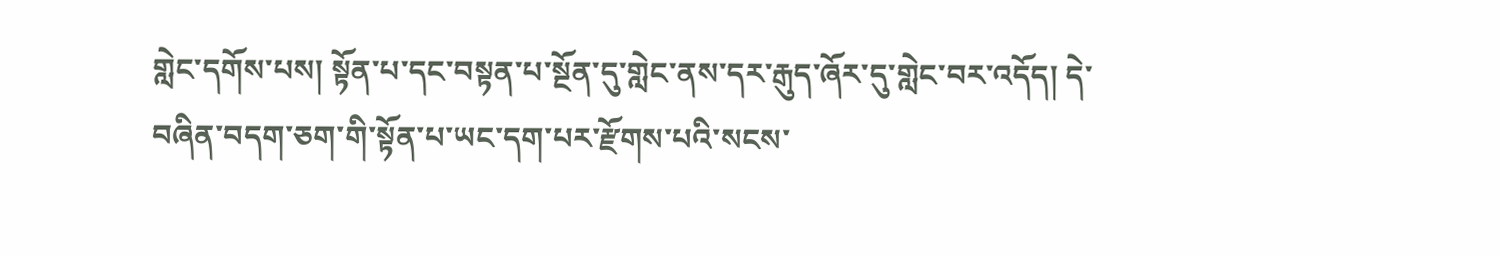གླེང་དགོས་པས། སྟོན་པ་དང་བསྟན་པ་སྔོན་དུ་གླེང་ནས་དར་རྒུད་ཞོར་དུ་གླེང་བར་འདོད། དེ་བཞིན་བདག་ཅག་གི་སྟོན་པ་ཡང་དག་པར་རྫོགས་པའི་སངས་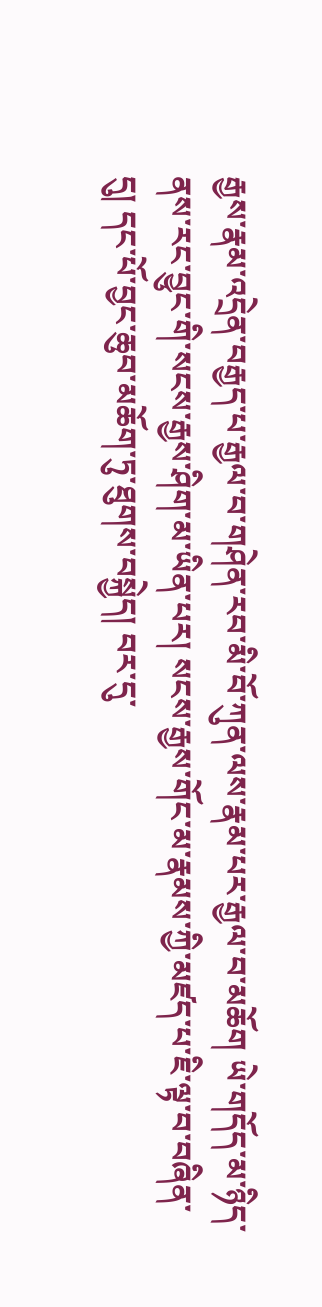རྒྱས་རྣམ་འདྲེན་བརྒྱད་པ་རྒྱལ་བ་གཤེན་རབ་མི་བོ་ཀུན་ལས་རྣམ་པར་རྒྱལ་བ་མཆོག ཡེ་གདོད་མ་ཉིད་ནས་རང་བྱུང་གི་སངས་རྒྱས་ཤིག་མ་ཡིན་པར། སངས་རྒྱས་གོང་མ་རྣམས་ཀྱི་མཛད་པ་ཇི་ལྟ་བ་བཞིན་དུ། དང་པོ་བྱང་ཆུབ་མཆོག་ཏུ་ཐུགས་བསྐྱེད། བར་དུ་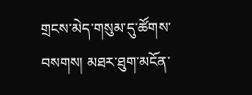གྲངས་མེད་གསུམ་དུ་ཚོགས་བསགས། མཐར་ཐུག་མངོན་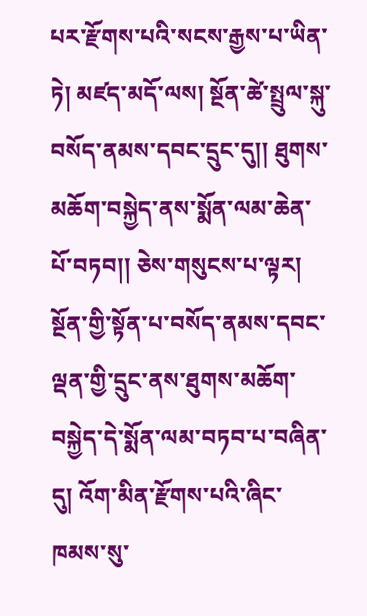པར་རྫོགས་པའི་སངས་རྒྱས་པ་ཡིན་ཏེ། མཛད་མདོ་ལས། སྔོན་ཚེ་སྤྲུལ་སྐུ་བསོད་ནམས་དབང་དྲུང་དུ།། ཐུགས་མཆོག་བསྐྱེད་ནས་སྨོན་ལམ་ཆེན་པོ་བཏབ།། ཅེས་གསུངས་པ་ལྟར། སྔོན་གྱི་སྟོན་པ་བསོད་ནམས་དབང་ལྡན་གྱི་དྲུང་ནས་ཐུགས་མཆོག་བསྐྱེད་དེ་སྨོན་ལམ་བཏབ་པ་བཞིན་དུ། འོག་མིན་རྫོགས་པའི་ཞིང་ཁམས་སུ་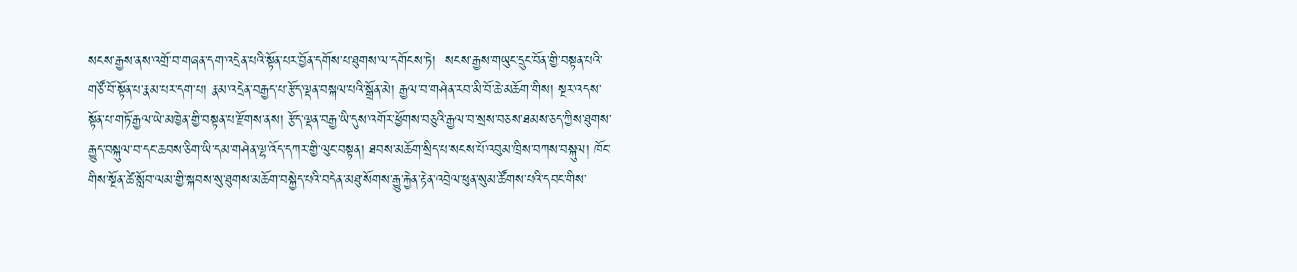སངས་རྒྱས་ནས་འགྲོ་བ་གཞན་དག་འདྲེན་པའི་སྟོན་པར་བྱོན་དགོས་པ་ཐུགས་ལ་དགོངས་ཏེ།  སངས་རྒྱས་གཡུང་དྲུང་བོན་གྱི་བསྟན་པའི་གཙོ་བོ་སྟོན་པ་རྣམ་པར་དག་པ། རྣམ་འདྲེན་བརྒྱད་པ་རྩོད་ལྡན་བསྐལ་པའི་སྒྲོན་མེ། རྒྱལ་བ་གཤེན་རབ་མི་བོ་ཆེ་མཆོག་གིས། སྔར་འདས་སྟོན་པ་གཏོ་རྒྱལ་ཡེ་མཁྱེན་གྱི་བསྟན་པ་རྫོགས་ནས། རྩོད་ལྡན་བརྒྱ་ཡི་དུས་འགོར་ཕྱོགས་བཅུའི་རྒྱལ་བ་སྲས་བཅས་ཐམས་ཅད་ཀྱིས་ཐུགས་རྒྱུད་བསྐུལ་བ་དང་ཆབས་ཅིག་ཡི་དམ་གཤེན་ལྷ་འོད་དཀར་གྱི་ལུང་བསྟན། ཐབས་མཆོག་སྲིད་པ་སངས་པོ་འབུམ་ཁྲིས་བཀས་བསྐུལ། ཁོང་གིས་སྔོན་ཚེ་སློབ་ལམ་གྱི་སྐབས་སུ་ཐུགས་མཆོག་བསྐྱེད་པའི་བདེན་མཐུ་སོགས་རྒྱུ་རྐྱེན་རྟེན་འབྲེལ་ཕུན་སུམ་ཚོགས་པའི་དབང་གིས་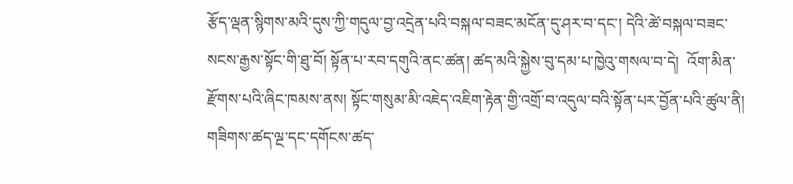རྩོད་ལྡན་སྙིགས་མའི་དུས་ཀྱི་གདུལ་བྱ་འདྲེན་པའི་བསྐལ་བཟང་མངོན་དུ་ཤར་བ་དང་། དེའི་ཚེ་བསྐལ་བཟང་སངས་རྒྱས་སྟོང་གི་ཐུ་བོ། སྟོན་པ་རབ་དགུའི་ནང་ཚན། ཚད་མའི་སྐྱེས་བུ་དམ་པ་ཁྱེའུ་གསལ་བ་དེ།  འོག་མིན་རྫོགས་པའི་ཞིང་ཁམས་ནས། སྟོང་གསུམ་མི་འཇེད་འཇིག་རྟེན་གྱི་འགྲོ་བ་འདུལ་བའི་སྟོན་པར་བྱོན་པའི་ཚུལ་ནི།  གཟིགས་ཚད་ལྔ་དང་དགོངས་ཚད་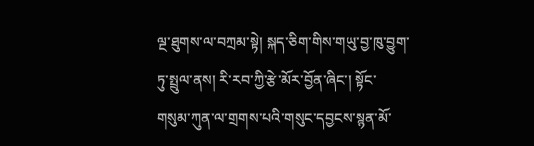ལྔ་ཐུགས་ལ་བཀྲམ་སྟེ། སྐད་ཅིག་གིས་གཡུ་བྱ་ཁུ་བྱུག་ཏུ་སྤྲུལ་ནས། རི་རབ་ཀྱི་རྩེ་མོར་བྱོན་ཞིང་། སྟོང་གསུམ་ཀུན་ལ་གྲགས་པའི་གསུང་དབྱངས་སྙན་མོ་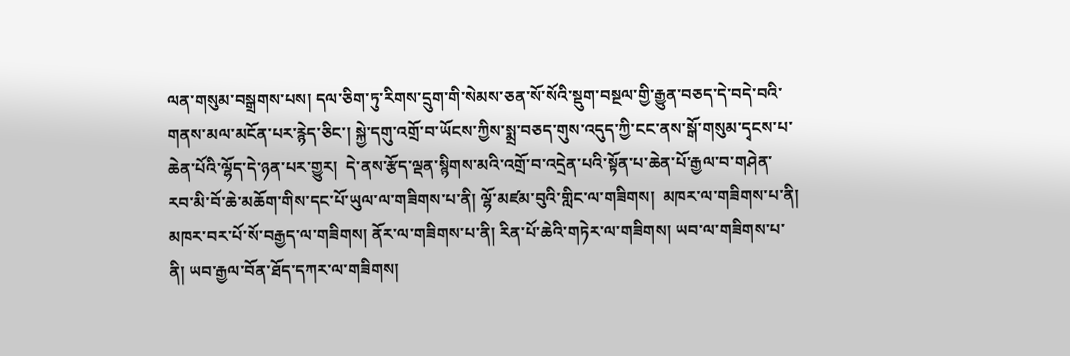ལན་གསུམ་བསྒྲགས་པས། དལ་ཅིག་ཏུ་རིགས་དྲུག་གི་སེམས་ཅན་སོ་སོའི་སྡུག་བསྔལ་གྱི་རྒྱུན་བཅད་དེ་བདེ་བའི་གནས་མལ་མངོན་པར་རྙེད་ཅིང་། སྐྱེ་དགུ་འགྲོ་བ་ཡོངས་ཀྱིས་སྨྲ་བཅད་གུས་འདུད་ཀྱི་ངང་ནས་སྒོ་གསུམ་དྭངས་པ་ཆེན་པོའི་ལྷོད་དེ་ཉན་པར་གྱུར།  དེ་ནས་རྩོད་ལྡན་སྙིགས་མའི་འགྲོ་བ་འདྲེན་པའི་སྟོན་པ་ཆེན་པོ་རྒྱལ་བ་གཤེན་རབ་མི་བོ་ཆེ་མཆོག་གིས་དང་པོ་ཡུལ་ལ་གཟིགས་པ་ནི། ལྷོ་མཛམ་བུའི་གླིང་ལ་གཟིགས།  མཁར་ལ་གཟིགས་པ་ནི། མཁར་བར་པོ་སོ་བརྒྱད་ལ་གཟིགས། ནོར་ལ་གཟིགས་པ་ནི། རིན་པོ་ཆེའི་གཏེར་ལ་གཟིགས། ཡབ་ལ་གཟིགས་པ་ནི། ཡབ་རྒྱལ་བོན་ཐོད་དཀར་ལ་གཟིགས།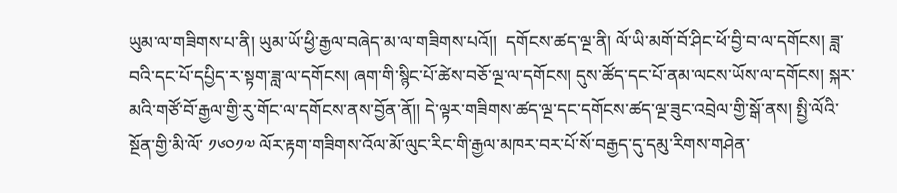ཡུམ་ལ་གཟིགས་པ་ནི། ཡུམ་ཡོ་ཕྱི་རྒྱལ་བཞེད་མ་ལ་གཟིགས་པའོ།།  དགོངས་ཚད་ལྔ་ནི། ལོ་ཡི་མགོ་བོ་ཤིང་ཕོ་བྱི་བ་ལ་དགོངས། ཟླ་བའི་དང་པོ་དཔྱིད་ར་སྟག་ཟླ་ལ་དགོངས། ཞག་གི་སྙིང་པོ་ཚེས་བཅོ་ལྔ་ལ་དགོངས། དུས་ཚོད་དང་པོ་ནམ་ལངས་ཡོས་ལ་དགོངས། སྐར་མའི་གཙོ་བོ་རྒྱལ་གྱི་རུ་གོང་ལ་དགོངས་ནས་བྱོན་ནོ།། དེ་ལྟར་གཟིགས་ཚད་ལྔ་དང་དགོངས་ཚད་ལྔ་ཟུང་འབྲེལ་གྱི་སྒོ་ནས། སྤྱི་ལོའི་སྔོན་གྱི་མི་ལོ་ ༡༦༠༡༧ ལོར་རྟག་གཟིགས་འོལ་མོ་ལུང་རིང་གི་རྒྱལ་མཁར་བར་པོ་སོ་བརྒྱད་དུ་དམུ་རིགས་གཤེན་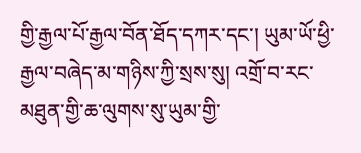གྱི་རྒྱལ་པོ་རྒྱལ་བོན་ཐོད་དཀར་དང་། ཡུམ་ཡོ་ཕྱི་རྒྱལ་བཞེད་མ་གཉིས་ཀྱི་སྲས་སུ། འགྲོ་བ་རང་མཐུན་གྱི་ཆ་ལུགས་སུ་ཡུམ་གྱི་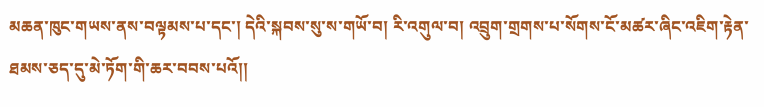མཆན་ཁུང་གཡས་ནས་བལྟམས་པ་དང་། དེའི་སྐབས་སུ་ས་གཡོ་བ། རི་འགུལ་བ། འབྲུག་གྲགས་པ་སོགས་ངོ་མཚར་ཞིང་འཇིག་རྟེན་ཐམས་ཅད་དུ་མེ་ཏོག་གི་ཆར་བབས་པའོ།།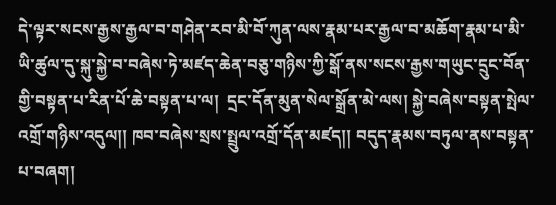དེ་ལྟར་སངས་རྒྱས་རྒྱལ་བ་གཤེན་རབ་མི་བོ་ཀུན་ལས་རྣམ་པར་རྒྱལ་བ་མཆོག་རྣམ་པ་མི་ཡི་ཚུལ་དུ་སྐུ་སྐྱེ་བ་བཞེས་ཏེ་མཛད་ཆེན་བཅུ་གཉིས་ཀྱི་སྒོ་ནས་སངས་རྒྱས་གཡུང་དྲུང་བོན་གྱི་བསྟན་པ་རིན་པོ་ཆེ་བསྟན་པ་ལ།  དྲང་དོན་མུན་སེལ་སྒྲོན་མེ་ལས། སྐྱེ་བཞེས་བསྟན་སྤེལ་འགྲོ་གཉིས་འདུལ།། ཁབ་བཞེས་སྲས་སྤྲུལ་འགྲོ་དོན་མཛད།། བདུད་རྣམས་བཏུལ་ནས་བསྟན་པ་བཞག།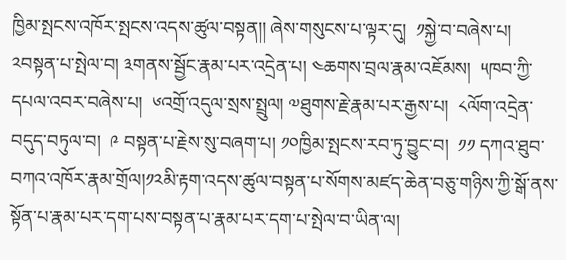ཁྱིམ་སྤངས་འཁོར་སྤངས་འདས་ཚུལ་བསྟན།། ཞེས་གསུངས་པ་ལྟར་དུ།  ༡སྐྱེ་བ་བཞེས་པ། ༢བསྟན་པ་སྤེལ་བ། ༣གནས་སྦྱོང་རྣམ་པར་འདྲེན་པ། ༤ཆགས་བྲལ་རྣམ་འཇོམས།  ༥ཁབ་ཀྱི་དཔལ་འབར་བཞེས་པ།  ༦འགྲོ་འདུལ་སྲས་སྤྲུལ། ༧ཐུགས་རྗེ་རྣམ་པར་རྒྱས་པ།  ༨ལོག་འདྲེན་བདུད་བཏུལ་བ།  ༩ བསྟན་པ་རྗེས་སུ་བཞག་པ། ༡༠ཁྱིམ་སྤངས་རབ་ཏུ་བྱུང་བ།  ༡༡ དཀའ་ཐུབ་བཀའ་འཁོར་རྣམ་གྲོལ།༡༢མི་རྟག་འདས་ཚུལ་བསྟན་པ་སོགས་མཛད་ཆེན་བཅུ་གཉིས་ཀྱི་སྒོ་ནས་སྟོན་པ་རྣམ་པར་དག་པས་བསྟན་པ་རྣམ་པར་དག་པ་སྤེལ་བ་ཡིན་ལ།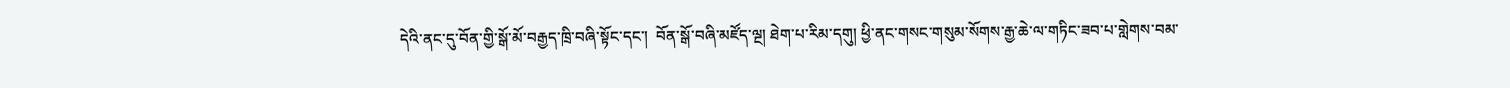དེའི་ནང་དུ་བོན་གྱི་སྒོ་མོ་བརྒྱད་ཁྲི་བཞི་སྟོང་དང་།  བོན་སྒོ་བཞི་མཛོད་ལྔ། ཐེག་པ་རིམ་དགུ། ཕྱི་ནང་གསང་གསུམ་སོགས་རྒྱ་ཆེ་ལ་གཏིང་ཟབ་པ་གླེགས་བམ་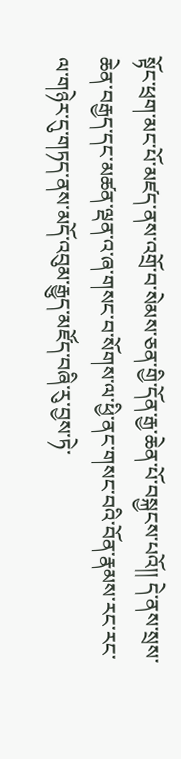སྟོང་ཕྲག་མང་པོ་མཛད་ནས་འགྲོ་བ་སེམས་ཅན་གྱི་དོན་རྒྱ་ཆེན་པོ་བསྐྱངས་པའོ།། དེ་ནས་སྲས་ཆེན་བརྒྱད་དང་མཚན་ལྡན་འ་ཞ་གསང་བ་སོགས་ལ་ཕྱི་ནང་གསང་བའི་བོན་རྣམས་རང་རང་ལ་གཉེར་དུ་གཏད་ནས་མདོ་འབུམ་རྒྱུད་མཛོད་བཞི་རུ་བྱས་ཏེ་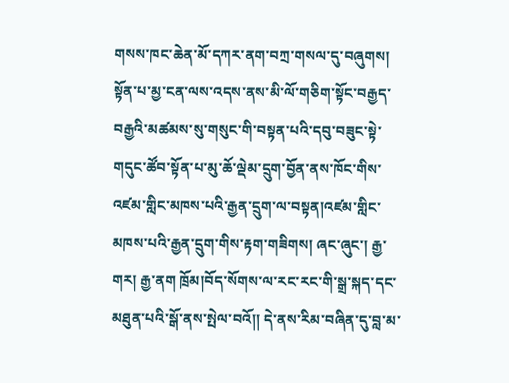གསས་ཁང་ཆེན་མོ་དཀར་ནག་བཀྲ་གསལ་དུ་བཞུགས། སྟོན་པ་མྱ་ངན་ལས་འདས་ནས་མི་ལོ་གཅིག་སྟོང་བརྒྱད་བརྒྱའི་མཚམས་སུ་གསུང་གི་བསྟན་པའི་དབུ་བཟུང་སྟེ་གདུང་ཚོབ་སྟོན་པ་མུ་ཆོ་ལྡེམ་དྲུག་བྱོན་ནས་ཁོང་གིས་འཛམ་གླིང་མཁས་པའི་རྒྱན་དྲུག་ལ་བསྟན།འཛམ་གླིང་མཁས་པའི་རྒྱན་དྲུག་གིས་རྟག་གཟིགས། ཞང་ཞུང་། རྒྱ་གར། རྒྱ་ནག ཁྲོམ།བོད་སོགས་ལ་རང་རང་གི་སྒྲ་སྐད་དང་མཐུན་པའི་སྒོ་ནས་སྤེལ་བའོ།། དེ་ནས་རིམ་བཞིན་དུ་བླ་མ་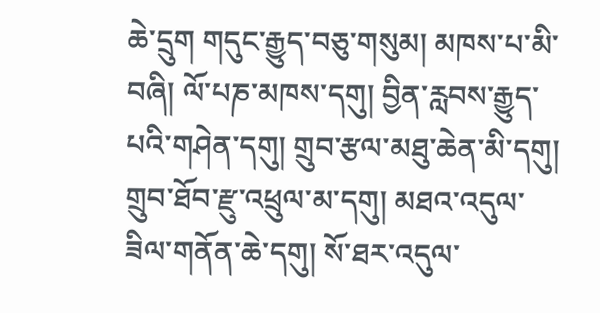ཆེ་དྲུག གདུང་རྒྱུད་བཅུ་གསུམ། མཁས་པ་མི་བཞི། ལོ་པཎ་མཁས་དགུ། བྱིན་རླབས་རྒྱུད་པའི་གཤེན་དགུ། གྲུབ་རྩལ་མཐུ་ཆེན་མི་དགུ། གྲུབ་ཐོབ་རྫུ་འཕྲུལ་མ་དགུ། མཐའ་འདུལ་ཟིལ་གནོན་ཆེ་དགུ། སོ་ཐར་འདུལ་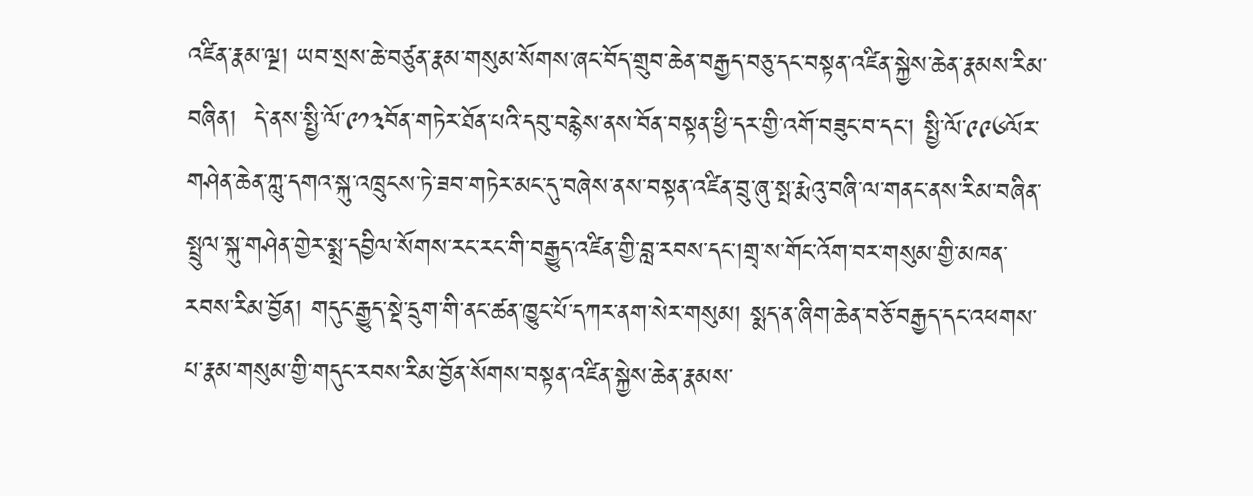འཛིན་རྣམ་ལྔ། ཡབ་སྲས་ཆེ་བཙུན་རྣམ་གསུམ་སོགས་ཞང་བོད་གྲུབ་ཆེན་བརྒྱད་བཅུ་དང་བསྟན་འཛིན་སྐྱེས་ཆེན་རྣམས་རིམ་བཞིན།  དེ་ནས་སྤྱི་ལོ་༩༡༣བོན་གཏེར་ཐོན་པའི་དབུ་བརྙེས་ནས་བོན་བསྟན་ཕྱི་དར་གྱི་འགོ་བཟུང་བ་དང་། སྤྱི་ལོ་༩༩༦ལོར་གཤེན་ཆེན་ཀླུ་དགའ་སྐུ་འཁྲུངས་ཏེ་ཟབ་གཏེར་མང་དུ་བཞེས་ནས་བསྟན་འཛིན་བྲུ་ཞུ་སྤ་རྨེའུ་བཞི་ལ་གནང་ནས་རིམ་བཞིན་སྤྲུལ་སྐུ་གཤེན་གྱེར་སྨྲ་དབྱིལ་སོགས་རང་རང་གི་བརྒྱུད་འཛིན་གྱི་བླ་རབས་དང་།གྲྭ་ས་གོང་འོག་བར་གསུམ་གྱི་མཁན་རབས་རིམ་བྱོན། གདུང་རྒྱུད་སྡེ་དྲུག་གི་ནང་ཚན་ཁྱུང་པོ་དཀར་ནག་སེར་གསུམ། སྨད་ན་ཞིག་ཆེན་བཅོ་བརྒྱད་དང་འཕགས་པ་རྣམ་གསུམ་གྱི་གདུང་རབས་རིམ་བྱོན་སོགས་བསྟན་འཛིན་སྐྱེས་ཆེན་རྣམས་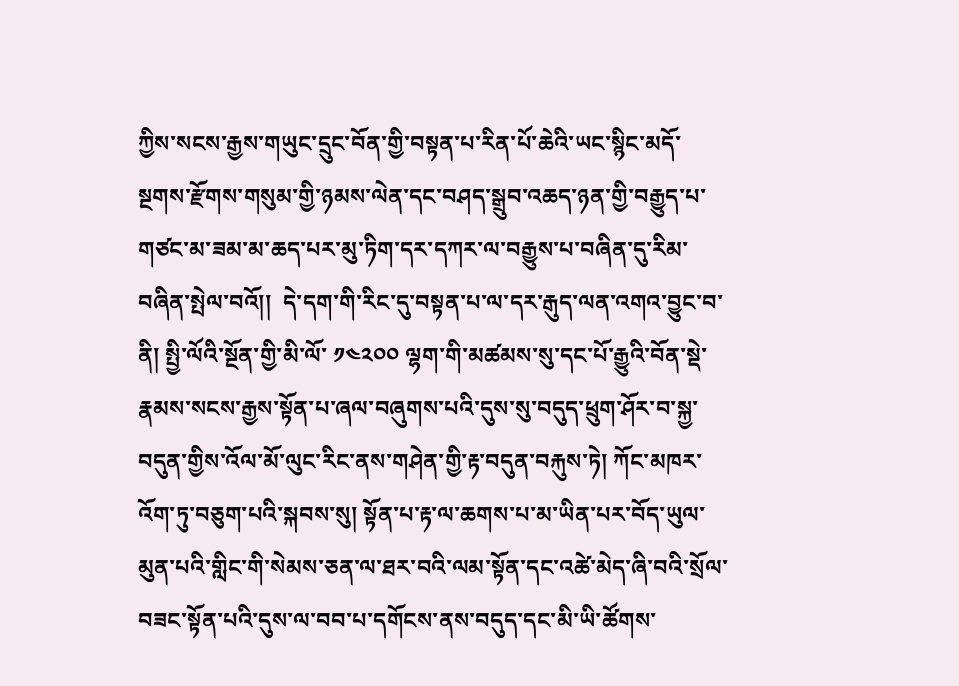ཀྱིས་སངས་རྒྱས་གཡུང་དྲུང་བོན་གྱི་བསྟན་པ་རིན་པོ་ཆེའི་ཡང་སྙིང་མདོ་སྔགས་རྫོགས་གསུམ་གྱི་ཉམས་ལེན་དང་བཤད་སྒྲུབ་འཆད་ཉན་གྱི་བརྒྱུད་པ་གཙང་མ་ཟམ་མ་ཆད་པར་མུ་ཏིག་དར་དཀར་ལ་བརྒྱུས་པ་བཞིན་དུ་རིམ་བཞིན་སྤེལ་བའོ།།  དེ་དག་གི་རིང་དུ་བསྟན་པ་ལ་དར་རྒུད་ལན་འགའ་བྱུང་བ་ནི། སྤྱི་ལོའི་སྔོན་གྱི་མི་ལོ་ ༡༤༢༠༠ ལྷག་གི་མཚམས་སུ་དང་པོ་རྒྱུའི་བོན་སྡེ་རྣམས་སངས་རྒྱས་སྟོན་པ་ཞལ་བཞུགས་པའི་དུས་སུ་བདུད་ཕྲུག་ཤོར་བ་སྐྱ་བདུན་གྱིས་འོལ་མོ་ལུང་རིང་ནས་གཤེན་གྱི་རྟ་བདུན་བརྐུས་ཏེ། ཀོང་མཁར་འོག་ཏུ་བཅུག་པའི་སྐབས་སུ། སྟོན་པ་རྟ་ལ་ཆགས་པ་མ་ཡིན་པར་བོད་ཡུལ་མུན་པའི་གླིང་གི་སེམས་ཅན་ལ་ཐར་བའི་ལམ་སྟོན་དང་འཚེ་མེད་ཞི་བའི་སྲོལ་བཟང་སྟོན་པའི་དུས་ལ་བབ་པ་དགོངས་ནས་བདུད་དང་མི་ཡི་ཚོགས་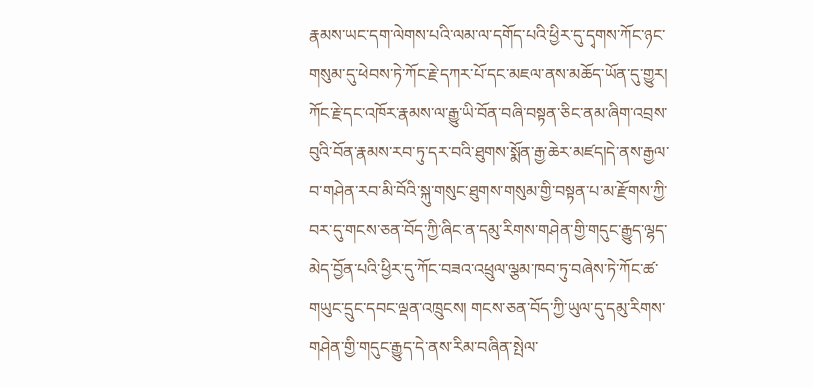རྣམས་ཡང་དག་ལེགས་པའི་ལམ་ལ་དགོད་པའི་ཕྱིར་དུ་དྭགས་ཀོང་ཉང་གསུམ་དུ་ཕེབས་ཏེ་ཀོང་རྗེ་དཀར་པོ་དང་མཇལ་ནས་མཆོད་ཡོན་དུ་གྱུར། ཀོང་རྗེ་དང་འཁོར་རྣམས་ལ་རྒྱུ་ཡི་བོན་བཞི་བསྟན་ཅིང་ནམ་ཞིག་འབྲས་བུའི་བོན་རྣམས་རབ་ཏུ་དར་བའི་ཐུགས་སྨོན་རྒྱ་ཆེར་མཛད།དེ་ནས་རྒྱལ་བ་གཤེན་རབ་མི་བོའི་སྐུ་གསུང་ཐུགས་གསུམ་གྱི་བསྟན་པ་མ་རྫོགས་ཀྱི་བར་དུ་གངས་ཅན་བོད་ཀྱི་ཞིང་ན་དམུ་རིགས་གཤེན་གྱི་གདུང་རྒྱུད་ལྷད་མེད་བྱོན་པའི་ཕྱིར་དུ་ཀོང་བཟའ་འཕྲུལ་ལྕམ་ཁབ་ཏུ་བཞེས་ཏེ་ཀོང་ཚ་གཡུང་དྲུང་དབང་ལྡན་འཁྲུངས། གངས་ཅན་བོད་ཀྱི་ཡུལ་དུ་དམུ་རིགས་གཤེན་གྱི་གདུང་རྒྱུད་དེ་ནས་རིམ་བཞིན་སྤེལ་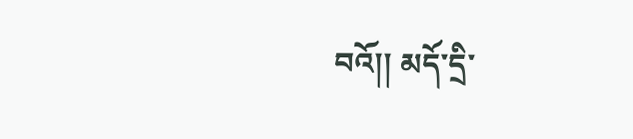བའོ།། མདོ་དྲི་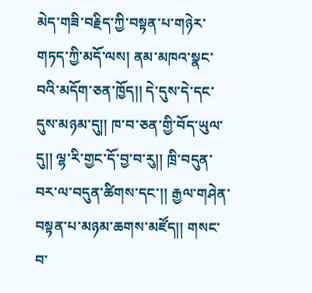མེད་གཟི་བརྗིད་ཀྱི་བསྟན་པ་གཉེར་གཏད་ཀྱི་མདོ་ལས། ནམ་མཁའ་སྣང་བའི་མདོག་ཅན་ཁྱོད།། དེ་དུས་དེ་དང་དུས་མཉམ་དུ།། ཁ་བ་ཅན་གྱི་བོད་ཡུལ་དུ།། ལྷ་རི་གྱང་དོ་བྱ་བ་རུ།། ཁྲི་བདུན་བར་ལ་བདུན་ཚིགས་དང་།། རྒྱལ་གཤེན་བསྟན་པ་མཉམ་ཆགས་མཛོད།། གསང་བ་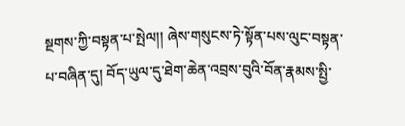སྔགས་ཀྱི་བསྟན་པ་སྤེལ།། ཞེས་གསུངས་ཏེ་སྟོན་པས་ལུང་བསྟན་པ་བཞིན་དུ། བོད་ཡུལ་དུ་ཐེག་ཆེན་འབྲས་བུའི་བོན་རྣམས་སྤྱི་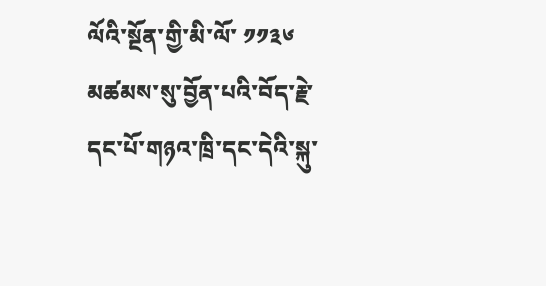ལོའི་སྔོན་གྱི་མི་ལོ་ ༡༡༣༦ མཚམས་སུ་བྱོན་པའི་བོད་རྗེ་དང་པོ་གཉའ་ཁྲི་དང་དེའི་སྐུ་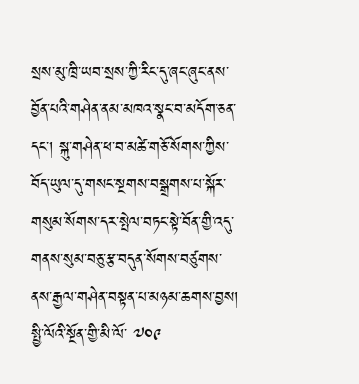སྲས་མུ་ཁྲི་ཡབ་སྲས་ཀྱི་རིང་དུ་ཞང་ཞུང་ནས་བྱོན་པའི་གཤེན་ནམ་མཁའ་སྣང་བ་མདོག་ཅན་དང་། སྐུ་གཤེན་ཕ་བ་མཚེ་གཅོ་སོགས་ཀྱིས་བོད་ཡུལ་དུ་གསང་སྔགས་བསྒྲགས་པ་སྐོར་གསུམ་སོགས་དར་སྤེལ་བཏང་སྟེ་བོན་གྱི་འདུ་གནས་སུམ་བཅུ་རྩ་བདུན་སོགས་བཙུགས་ནས་རྒྱལ་གཤེན་བསྟན་པ་མཉམ་ཆགས་བྱས།  སྤྱི་ལོའི་སྔོན་གྱི་མི་ལོ་ ༧༠༩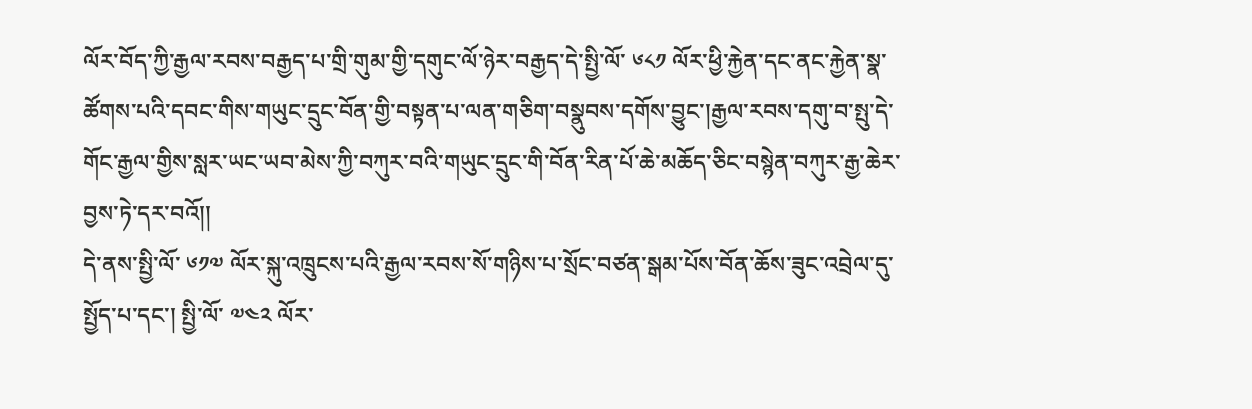ལོར་བོད་ཀྱི་རྒྱལ་རབས་བརྒྱད་པ་གྲི་གུམ་གྱི་དགུང་ལོ་ཉེར་བརྒྱད་དེ་སྤྱི་ལོ་ ༦༨༡ ལོར་ཕྱི་རྐྱེན་དང་ནང་རྐྱེན་སྣ་ཚོགས་པའི་དབང་གིས་གཡུང་དྲུང་བོན་གྱི་བསྟན་པ་ལན་གཅིག་བསྣུབས་དགོས་བྱུང་།རྒྱལ་རབས་དགུ་བ་སྤུ་དེ་གོང་རྒྱལ་གྱིས་སླར་ཡང་ཡབ་མེས་ཀྱི་བཀུར་བའི་གཡུང་དྲུང་གི་བོན་རིན་པོ་ཆེ་མཆོད་ཅིང་བསྙེན་བཀུར་རྒྱ་ཆེར་བྱས་ཏེ་དར་བའོ།།
དེ་ནས་སྤྱི་ལོ་ ༦༡༧ ལོར་སྐུ་འཁྲུངས་པའི་རྒྱལ་རབས་སོ་གཉིས་པ་སྲོང་བཙན་སྒམ་པོས་བོན་ཆོས་ཟུང་འབྲེལ་དུ་སྤྱོད་པ་དང་། སྤྱི་ལོ་ ༧༤༢ ལོར་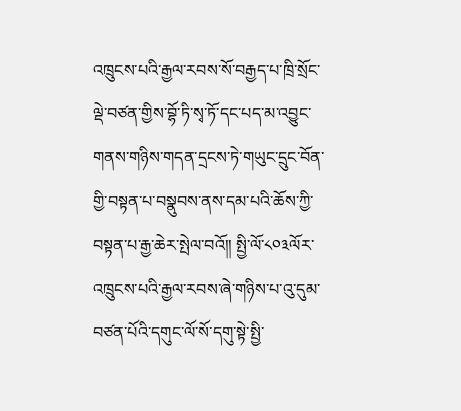འཁྲུངས་པའི་རྒྱལ་རབས་སོ་བརྒྱད་པ་ཁྲི་སྲོང་ལྡེ་བཙན་གྱིས་བྷོ་ཏི་སྭ་ཏོ་དང་པད་མ་འབྱུང་གནས་གཉིས་གདན་དྲངས་ཏེ་གཡུང་དྲུང་བོན་གྱི་བསྟན་པ་བསྣུབས་ནས་དམ་པའི་ཆོས་ཀྱི་བསྟན་པ་རྒྱ་ཆེར་སྤེལ་བའོ།། སྤྱི་ལོ་༨༠༣ལོར་འཁྲུངས་པའི་རྒྱལ་རབས་ཞེ་གཉིས་པ་འུ་དུམ་བཙན་པོའི་དགུང་ལོ་སོ་དགུ་སྟེ་སྤྱི་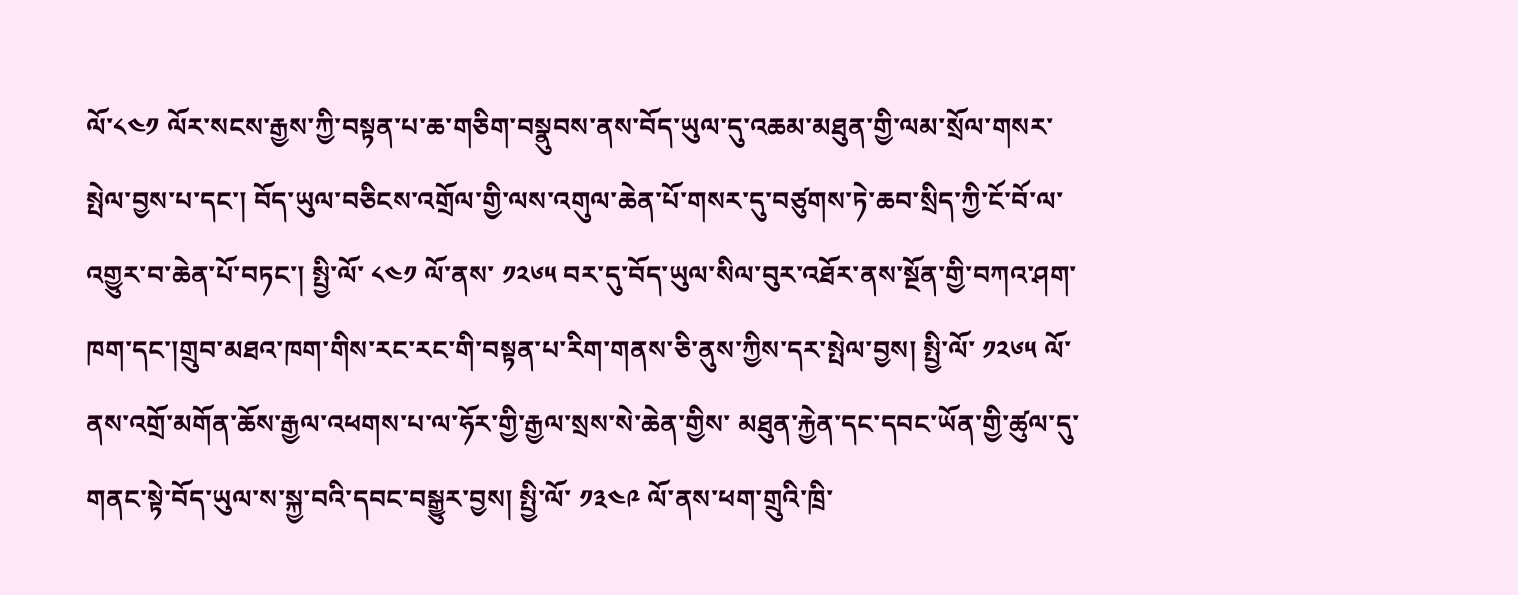ལོ་༨༤༡ ལོར་སངས་རྒྱས་ཀྱི་བསྟན་པ་ཆ་གཅིག་བསྣུབས་ནས་བོད་ཡུལ་དུ་འཆམ་མཐུན་གྱི་ལམ་སྲོལ་གསར་སྤེལ་བྱས་པ་དང་། བོད་ཡུལ་བཅིངས་འགྲོལ་གྱི་ལས་འགུལ་ཆེན་པོ་གསར་དུ་བཙུགས་ཏེ་ཆབ་སྲིད་ཀྱི་ངོ་བོ་ལ་འགྱུར་བ་ཆེན་པོ་བཏང་། སྤྱི་ལོ་ ༨༤༡ ལོ་ནས་ ༡༢༦༥ བར་དུ་བོད་ཡུལ་སིལ་བུར་འཐོར་ནས་སྔོན་གྱི་བཀའ་ཤག་ཁག་དང་།གྲུབ་མཐའ་ཁག་གིས་རང་རང་གི་བསྟན་པ་རིག་གནས་ཅི་ནུས་ཀྱིས་དར་སྤེལ་བྱས། སྤྱི་ལོ་ ༡༢༦༥ ལོ་ནས་འགྲོ་མགོན་ཆོས་རྒྱལ་འཕགས་པ་ལ་ཧོར་གྱི་རྒྱལ་སྲས་སེ་ཆེན་གྱིས་ མཐུན་རྐྱེན་དང་དབང་ཡོན་གྱི་ཚུལ་དུ་གནང་སྟེ་བོད་ཡུལ་ས་སྐྱ་བའི་དབང་བསྒྱུར་བྱས། སྤྱི་ལོ་ ༡༣༤༩ ལོ་ནས་ཕག་གྲུའི་ཁྲི་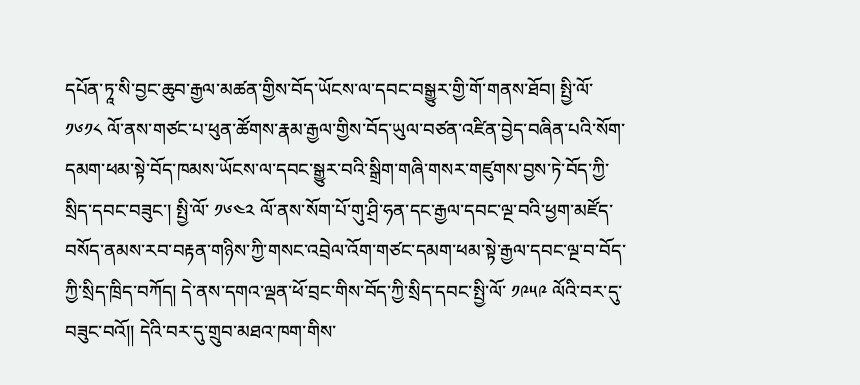དཔོན་ཏཱ་སི་བྱང་ཆུབ་རྒྱལ་མཚན་གྱིས་བོད་ཡོངས་ལ་དབང་བསྒྱུར་གྱི་གོ་གནས་ཐོབ། སྤྱི་ལོ་ ༡༦༡༨ ལོ་ནས་གཙང་པ་ཕུན་ཚོགས་རྣམ་རྒྱལ་གྱིས་བོད་ཡུལ་བཙན་འཛིན་བྱེད་བཞིན་པའི་སོག་དམག་ཕམ་སྟེ་བོད་ཁམས་ཡོངས་ལ་དབང་སྒྱུར་བའི་སྒྲིག་གཞི་གསར་གཛུགས་བྱས་ཏེ་བོད་ཀྱི་སྲིད་དབང་བཟུང་། སྤྱི་ལོ་ ༡༦༤༢ ལོ་ནས་སོག་པོ་གུ་ཤྲི་ཧན་དང་རྒྱལ་དབང་ལྔ་བའི་ཕྱག་མཛོད་བསོད་ནམས་རབ་བརྟན་གཉིས་ཀྱི་གསང་འབྲེལ་འོག་གཙང་དམག་ཕམ་སྟེ་རྒྱལ་དབང་ལྔ་བ་བོད་ཀྱི་སྲིད་ཁྲིད་བཀོད། དེ་ནས་དགའ་ལྡན་ཕོ་བྲང་གིས་བོད་ཀྱི་སྲིད་དབང་སྤྱི་ལོ་ ༡༩༥༩ ལོའི་བར་དུ་བཟུང་བའོ།། དེའི་བར་དུ་གྲུབ་མཐའ་ཁག་གིས་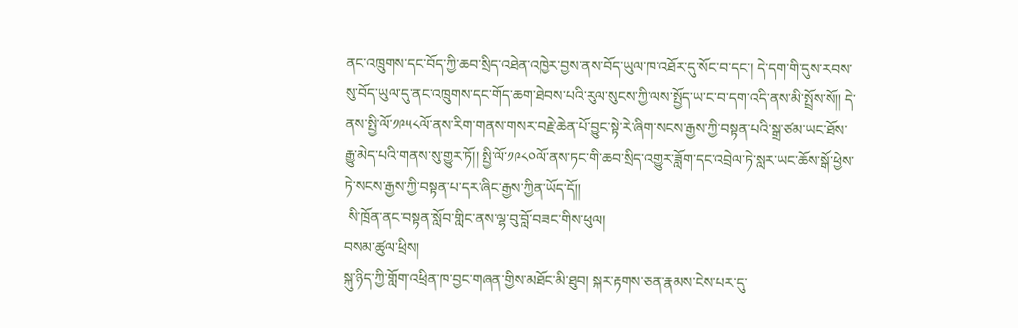ནང་འཁྲུགས་དང་བོད་ཀྱི་ཆབ་སྲིད་འཐེན་འཁྱེར་བྱས་ནས་བོད་ཡུལ་ཁ་འཐོར་དུ་སོང་བ་དང་། དེ་དག་གི་དུས་རབས་སུ་བོད་ཡུལ་དུ་ནང་འཁྲུགས་དང་གོད་ཆག་ཐེབས་པའི་རུལ་སུངས་ཀྱི་ལས་སྤྱོད་ཡ་ང་བ་དག་འདི་ནས་མི་སྤྲོས་སོ།། དེ་ནས་སྤྱི་ལོ་༡༩༥༨ལོ་ནས་རིག་གནས་གསར་བརྗེ་ཆེན་པོ་བྱུང་སྟེ་རེ་ཞིག་སངས་རྒྱས་ཀྱི་བསྟན་པའི་སྒྲ་ཙམ་ཡང་ཐོས་རྒྱུ་མེད་པའི་གནས་སུ་གྱུར་ཏོ།། སྤྱི་ལོ་༡༩༨༠ལོ་ནས་ཏང་གི་ཆབ་སྲིད་འགྱུར་ཟློག་དང་འབྲེལ་ཏེ་སླར་ཡང་ཆོས་སྒོ་ཕྱེས་ཏེ་སངས་རྒྱས་ཀྱི་བསྟན་པ་དར་ཞིང་རྒྱས་ཀྱིན་ཡོད་དོ།།
 སི་ཁྲོན་ནང་བསྟན་སློབ་གླིང་ནས་ལྷ་བུ་བློ་བཟང་གིས་ཕུལ།
བསམ་ཚུལ་ཕྲིས།
སྐུ་ཉིད་ཀྱི་གློག་འཕྲིན་ཁ་བྱང་གཞན་གྱིས་མཐོང་མི་ཐུབ། སྐར་རྟགས་ཅན་རྣམས་ངེས་པར་དུ་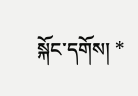སྐོང་དགོས། *